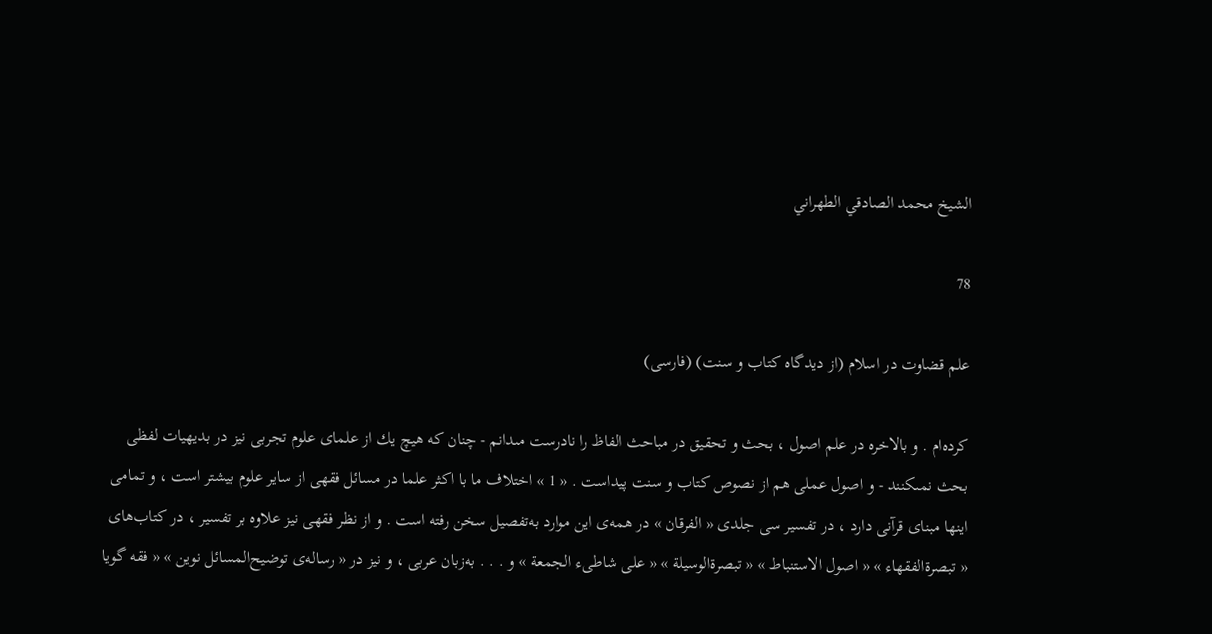الشيخ محمد الصادقي الطهراني

78

علم قضاوت در اسلام (از ديدگاه كتاب و سنت) (فارسى)

كرده‌ام . و بالاخره در علم اصول ، بحث و تحقيق در مباحث الفاظ را نادرست مىدانم - چنان كه هيچ يك از علماى علوم تجربى نيز در بديهيات لفظى بحث نمىكنند - و اصول عملى هم از نصوص كتاب و سنت پيداست . « 1 » اختلاف ما با اكثر علما در مسائل فقهى از ساير علوم بيشتر است ، و تمامى اينها مبناى قرآنى دارد ، در تفسير سى جلدى « الفرقان » در همه‌ى اين موارد به‌تفصيل سخن رفته است . و از نظر فقهى نيز علاوه بر تفسير ، در كتاب‌هاى « تبصرةالفقهاء » « اصول الاستنباط » « تبصرةالوسيلة » « على شاطىء الجمعة » و . . . به‌زبان عربى ، و نيز در « رساله‌ى توضيح‌المسائل نوين » « فقه گويا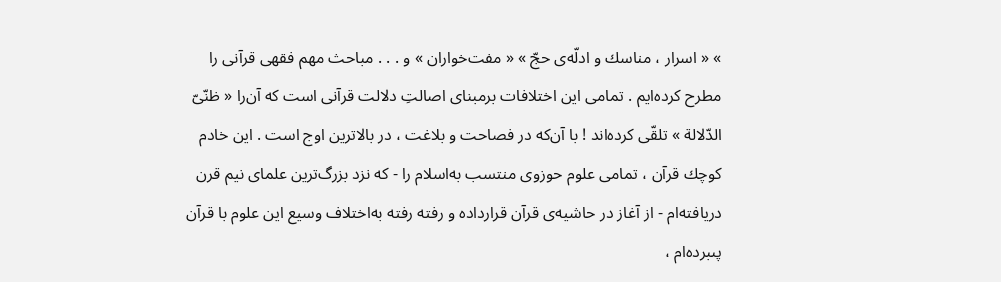» « اسرار ، مناسك و ادلّه‌ى حجّ » « مفت‌خواران » و . . . مباحث مهم فقهى قرآنى را مطرح كرده‌ايم . تمامى اين اختلافات برمبناى اصالتِ دلالت قرآنى است كه آن‌را « ظنّىّ الدّلالة » تلقّى كرده‌اند ! با آن‌كه در فصاحت و بلاغت ، در بالاترين اوج است . اين خادم كوچك قرآن ، تمامى علوم حوزوى منتسب به‌اسلام را - كه نزد بزرگ‌ترين علماى نيم قرن دريافته‌ام - از آغاز در حاشيه‌ى قرآن قرارداده و رفته رفته به‌اختلاف وسيع اين علوم با قرآن پىبرده‌ام ،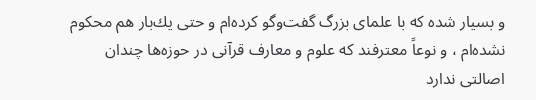و بسيار شده كه با علماى بزرگ گفت‌وگو كرده‌ام و حتى يك‌بار هم محكوم نشده‌ام ، و نوعاً معترفند كه علوم و معارف قرآنى در حوزه‌ها چندان اصالتى ندارد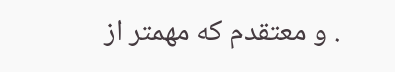. و معتقدم كه مهمتر از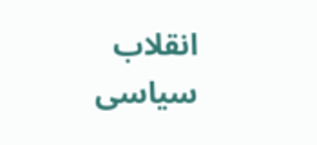انقلاب سياسى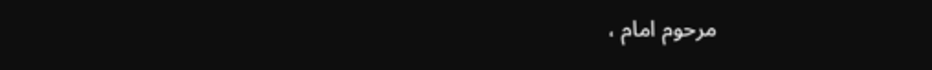مرحوم امام ،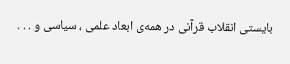بايستى انقلاب قرآنى در همه‌ى ابعاد علمى ، سياسى و . . .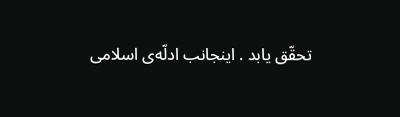تحقّق يابد . اينجانب ادلّه‌ى اسلامى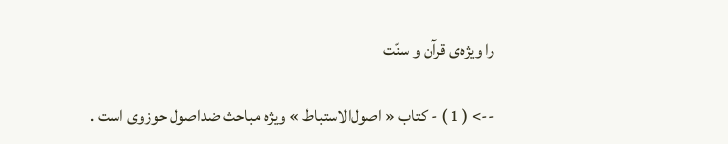را ويژه‌ى قرآن و سنّت

--> ( 1 ) - كتاب « اصول‌الاستباط » ويژه مباحث ضداصول حوزوى است .